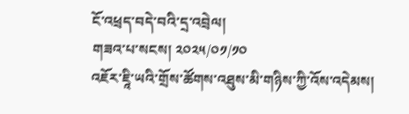ངོ་འཕྲད་བདེ་བའི་དྲ་འབྲེལ།
གཟའ་པ་སངས། ༢༠༢༥/༠༡/༡༠
འཇོར་ཇཱི་ཡའི་གྲོས་ཚོགས་འཐུས་མི་གཉིས་ཀྱི་འོས་འདེམས།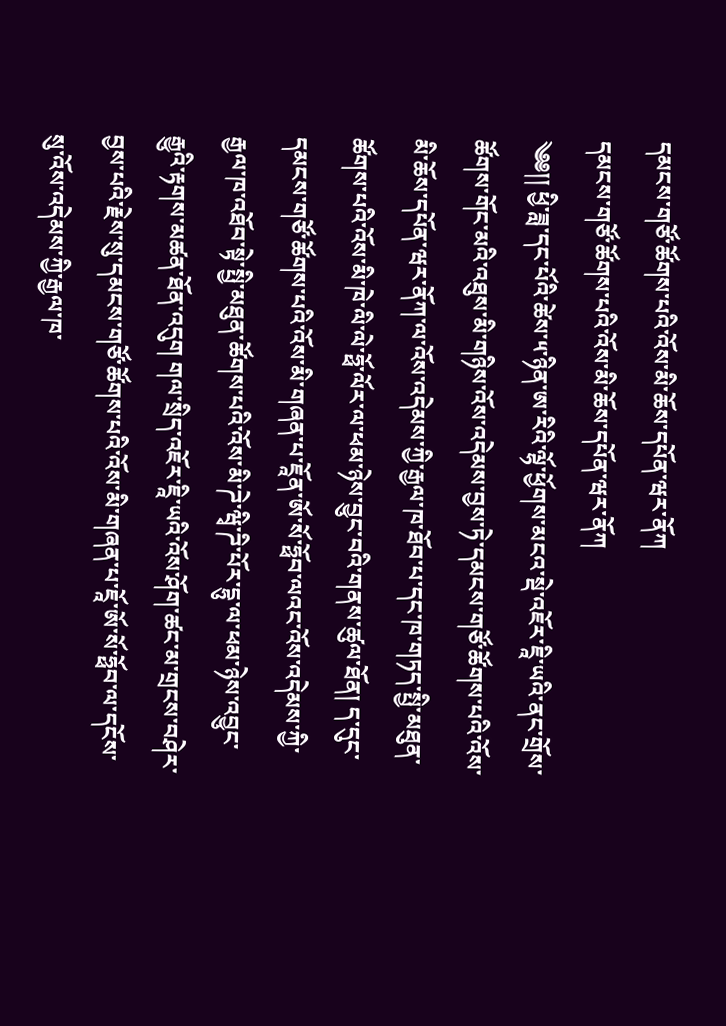དམངས་གཙོ་ཚོགས་པའི་འོས་མི་ཆོས་དཔོན་ཝར་ནོཀ
དམངས་གཙོ་ཚོགས་པའི་འོས་མི་ཆོས་དཔོན་ཝར་ནོཀ
༄༅།། ཕྱི་ཟླ་དང་པོའི་ཚེས་༥་ཉིན་ཨ་རིའི་ལྷོ་ཕྱོགས་མངའ་སྡེ་འཇོར་ཇཱི་ཡའི་ནང་གྲོས་ཚོགས་གོང་མའི་འཐུས་མི་གཉིས་འོས་འདེམས་བྱས་ཏེ་དམངས་གཙོ་ཚོགས་པའི་འོས་མི་ཆོས་དཔོན་ཝར་ནོཀ་ལ་འོས་འདེམས་ཀྱི་རྒྱལ་ཁ་ཐོབ་པ་དང་ཁ་གཏད་སྤྱི་མཐུན་ཚོགས་པའི་འོས་མི་ཁེ་ལི་ལེ་ཧྥོ་ལོར་ལ་ཕམ་ཉེས་བྱུང་བའི་གནས་ཚུལ་ཐོན། ད་དུང་དམངས་གཙོ་ཚོགས་པའི་འོས་མི་གཞན་པ་ཇཱོན་ཨོ་སོ་ཧྥོབ་ལའང་འོས་འདེམས་ཀྱི་རྒྱལ་ཁ་འཐོབ་སྟེ་སྤྱི་མཐུན་ཚོགས་པའི་འོས་མི་ཌེ་ཝྭི་ཌི་པོར་དྷུ་ལ་ཕམ་ཉེས་འབྱུང་རྒྱུའི་རྟགས་མཚན་ཐོན་འདུག གལ་སྲིད་འཇོར་ཇཱི་ཡའི་འོས་ཤོག་ཚང་མ་གྲངས་བཤེར་བྱས་པའི་རྗེས་སུ་དམངས་གཙོ་ཚོགས་པའི་འོས་མི་གཞན་པ་ཇཱོ་ཨོ་སོ་ཧྥོབ་ལ་དངོས་སུ་འོས་འདེམས་ཀྱི་རྒྱལ་ཁ་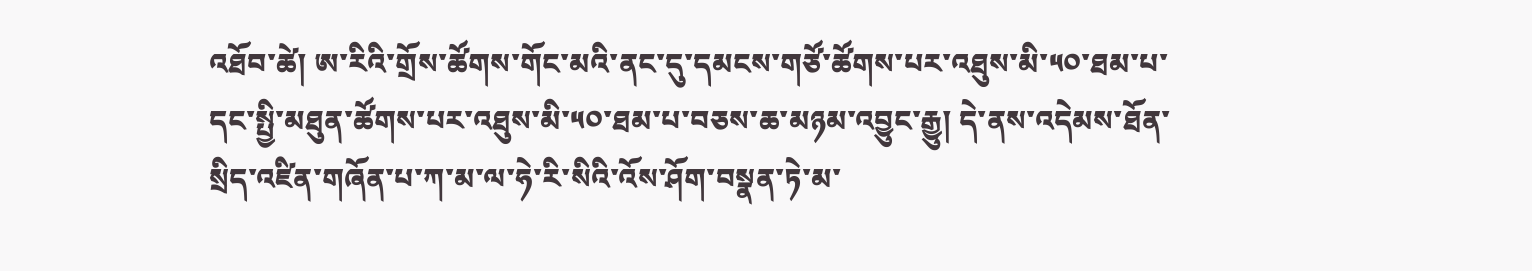འཐོབ་ཚེ། ཨ་རིའི་གྲོས་ཚོགས་གོང་མའི་ནང་དུ་དམངས་གཙོ་ཚོགས་པར་འཐུས་མི་༥༠་ཐམ་པ་དང་སྤྱི་མཐུན་ཚོགས་པར་འཐུས་མི་༥༠་ཐམ་པ་བཅས་ཆ་མཉམ་འབྱུང་རྒྱུ། དེ་ནས་འདེམས་ཐོན་སྲིད་འཛིན་གཞོན་པ་ཀ་མ་ལ་ཧེ་རི་སིའི་འོས་ཤོག་བསྣན་ཏེ་མ་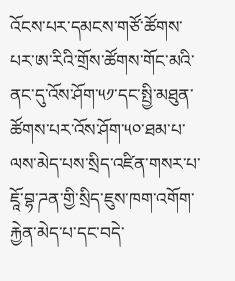འོངས་པར་དམངས་གཙོ་ཚོགས་པར་ཨ་རིའི་གྲོས་ཚོགས་གོང་མའི་ནང་དུ་འོས་ཤོག་༥༡་དང་སྤྱི་མཐུན་ཚོགས་པར་འོས་ཤོག་༥༠་ཐམ་པ་ལས་མེད་པས་སྲིད་འཛིན་གསར་པ་ཇཱོ་བྷ་ཌན་གྱི་སྲིད་ཇུས་ཁག་འགོག་རྐྱེན་མེད་པ་དང་བདེ་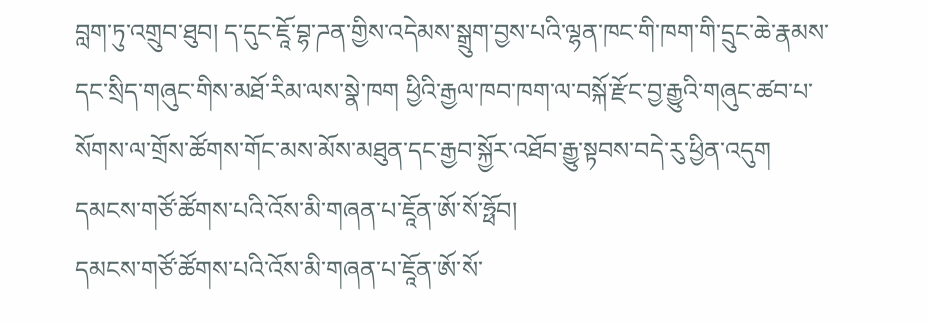བླག་ཏུ་འགྲུབ་ཐུབ། ད་དུང་ཇཱོ་བྷ་ཌན་གྱིས་འདེམས་སྒྲུག་བྱས་པའི་ལྷན་ཁང་གི་ཁག་གི་དྲུང་ཆེ་རྣམས་དང་སྲིད་གཞུང་གིས་མཐོ་རིམ་ལས་སྣེ་ཁག ཕྱིའི་རྒྱལ་ཁབ་ཁག་ལ་བསྐོ་རྫོང་བྱ་རྒྱུའི་གཞུང་ཚབ་པ་སོགས་ལ་གྲོས་ཚོགས་གོང་མས་མོས་མཐུན་དང་རྒྱབ་སྐྱོར་འཐོབ་རྒྱུ་སྟབས་བདེ་རུ་ཕྱིན་འདུག
དམངས་གཙོ་ཚོགས་པའི་འོས་མི་གཞན་པ་ཇཱོན་ཨོ་སོ་ཧྥོབ།
དམངས་གཙོ་ཚོགས་པའི་འོས་མི་གཞན་པ་ཇཱོན་ཨོ་སོ་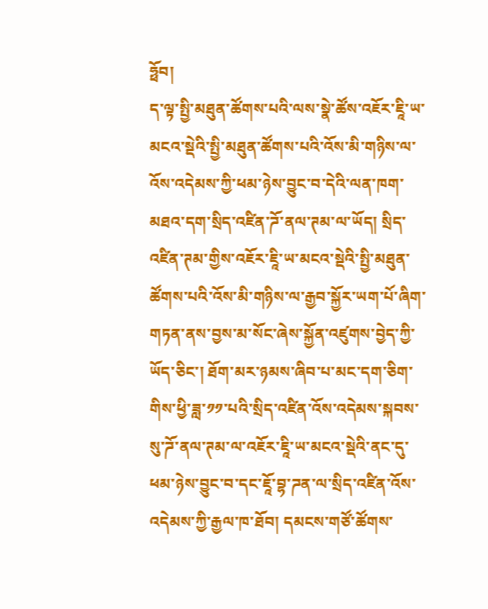ཧྥོབ།
ད་ལྟ་སྤྱི་མཐུན་ཚོགས་པའི་ལས་སྣེ་ཚོས་འཇོར་ཇཱི་ཡ་མངའ་སྡེའི་སྤྱི་མཐུན་ཚོགས་པའི་འོས་མི་གཉིས་ལ་འོས་འདེམས་ཀྱི་ཕམ་ཉེས་བྱུང་བ་དེའི་ལན་ཁག་མཐའ་དག་སྲིད་འཛིན་ཌོ་ནལ་ཊམ་ལ་ཡོད། སྲིད་འཛིན་ཊམ་གྱིས་འཇོར་ཇཱི་ཡ་མངའ་སྡེའི་སྤྱི་མཐུན་ཚོགས་པའི་འོས་མི་གཉིས་ལ་རྒྱབ་སྐྱོར་ཡག་པོ་ཞིག་གཏན་ནས་བྱས་མ་སོང་ཞེས་སྐྱོན་འཛུགས་བྱེད་ཀྱི་ཡོད་ཅིང་། ཐོག་མར་ཉམས་ཞིབ་པ་མང་དག་ཅིག་གིས་ཕྱི་ཟླ་༡༡་པའི་སྲིད་འཛིན་འོས་འདེམས་སྐབས་སུ་ཌོ་ནལ་ཊམ་ལ་འཇོར་ཇཱི་ཡ་མངའ་སྡེའི་ནང་དུ་ཕམ་ཉེས་བྱུང་བ་དང་ཇཱོ་བྷ་ཌན་ལ་སྲིད་འཛིན་འོས་འདེམས་ཀྱི་རྒྱལ་ཁ་ཐོབ། དམངས་གཙོ་ཚོགས་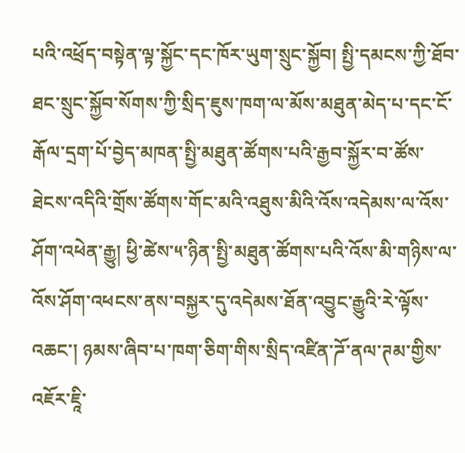པའི་འཕྲོད་བསྟེན་ལྟ་སྐྱོང་དང་ཁོར་ཡུག་སྲུང་སྐྱོབ། སྤྱི་དམངས་ཀྱི་ཐོབ་ཐང་སྲུང་སྐྱོབ་སོགས་ཀྱི་སྲིད་ཇུས་ཁག་ལ་མོས་མཐུན་མེད་པ་དང་ངོ་རྒོལ་དྲག་པོ་བྱེད་མཁན་སྤྱི་མཐུན་ཚོགས་པའི་རྒྱབ་སྐྱོར་བ་ཚོས་ཐེངས་འདིའི་གྲོས་ཚོགས་གོང་མའི་འཐུས་མིའི་འོས་འདེམས་ལ་འོས་ཤོག་འཕེན་རྒྱུ། ཕྱི་ཚེས་༥་ཉིན་སྤྱི་མཐུན་ཚོགས་པའི་འོས་མི་གཉིས་ལ་འོས་ཤོག་འཕངས་ནས་བསྐྱར་དུ་འདེམས་ཐོན་འབྱུང་རྒྱུའི་རེ་ལྟོས་འཆང་། ཉམས་ཞིབ་པ་ཁག་ཅིག་གིས་སྲིད་འཛིན་ཌོ་ནལ་ཊམ་གྱིས་འཇོར་ཇཱི་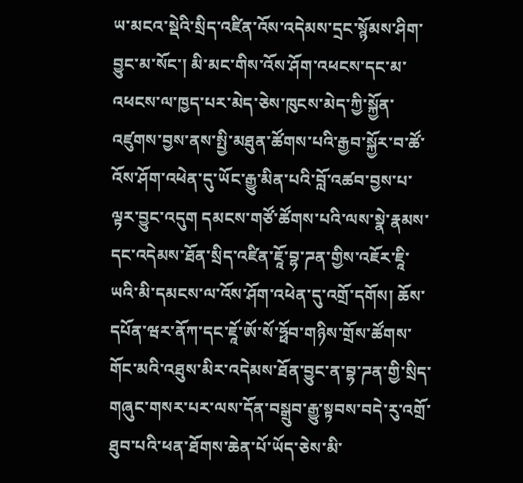ཡ་མངའ་སྡེའི་སྲིད་འཛིན་འོས་འདེམས་དྲང་སྙོམས་ཤིག་བྱུང་མ་སོང་། མི་མང་གིས་འོས་ཤོག་འཕངས་དང་མ་འཕངས་ལ་ཁྱད་པར་མེད་ཅེས་ཁུངས་མེད་ཀྱི་སྐྱོན་འཛུགས་བྱས་ནས་སྤྱི་མཐུན་ཚོགས་པའི་རྒྱབ་སྐྱོར་བ་ཚོ་འོས་ཤོག་འཕེན་དུ་ཡོང་རྒྱུ་མིན་པའི་བློ་འཚབ་བྱས་པ་ལྟར་བྱུང་འདུག དམངས་གཙོ་ཚོགས་པའི་ལས་སྣེ་རྣམས་དང་འདེམས་ཐོན་སྲིད་འཛིན་ཇཱོ་བྷ་ཌན་གྱིས་འཇོར་ཇཱི་ཡའི་མི་དམངས་ལ་འོས་ཤོག་འཕེན་དུ་འགྲོ་དགོས། ཆོས་དཔོན་ཝར་ནོཀ་དང་ཇཱོ་ཨོ་སོ་ཧྥོབ་གཉིས་གྲོས་ཚོགས་གོང་མའི་འཐུས་མིར་འདེམས་ཐོན་བྱུང་ན་བྷ་ཌན་གྱི་སྲིད་གཞུང་གསར་པར་ལས་དོན་བསྒྲུབ་རྒྱུ་སྟབས་བདེ་རུ་འགྲོ་ཐུབ་པའི་ཕན་ཐོགས་ཆེན་པོ་ཡོད་ཅེས་མི་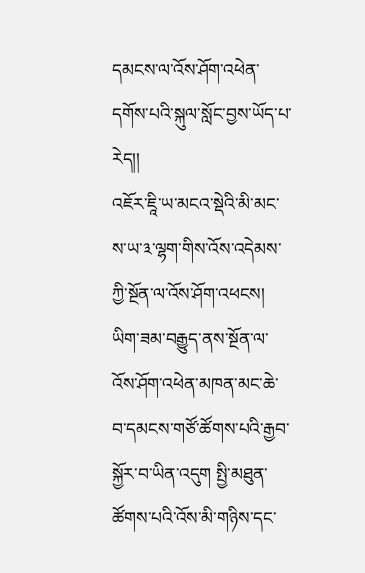དམངས་ལ་འོས་ཤོག་འཕེན་དགོས་པའི་སྐུལ་སློང་བྱས་ཡོད་པ་རེད།།
འཇོར་ཇཱི་ཡ་མངའ་སྡེའི་མི་མང་ས་ཡ་༣་ལྷག་གིས་འོས་འདེམས་ཀྱི་སྔོན་ལ་འོས་ཤོག་འཕངས། ཡིག་ཟམ་བརྒྱུད་ནས་སྔོན་ལ་འོས་ཤོག་འཕེན་མཁན་མང་ཆེ་བ་དམངས་གཙོ་ཚོགས་པའི་རྒྱབ་སྐྱོར་བ་ཡིན་འདུག སྤྱི་མཐུན་ཚོགས་པའི་འོས་མི་གཉིས་དང་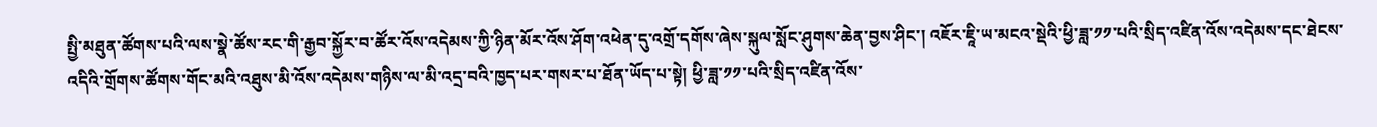སྤྱི་མཐུན་ཚོགས་པའི་ལས་སྣེ་ཚོས་རང་གི་རྒྱབ་སྐྱོར་བ་ཚོར་འོས་འདེམས་ཀྱི་ཉིན་མོར་འོས་ཤོག་འཕེན་དུ་འགྲོ་དགོས་ཞེས་སྐུལ་སློང་ཤུགས་ཆེན་བྱས་ཤིང་། འཇོར་ཇཱི་ཡ་མངའ་སྡེའི་ཕྱི་ཟླ་༡༡་པའི་སྲིད་འཛིན་འོས་འདེམས་དང་ཐེངས་འདིའི་གྲོགས་ཚོགས་གོང་མའི་འཐུས་མི་འོས་འདེམས་གཉིས་ལ་མི་འདྲ་བའི་ཁྱད་པར་གསར་པ་ཐོན་ཡོད་པ་སྟེ། ཕྱི་ཟླ་༡༡་པའི་སྲིད་འཛིན་འོས་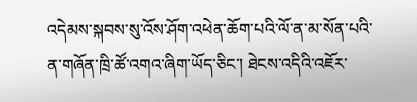འདེམས་སྐབས་སུ་འོས་ཤོག་འཕེན་ཆོག་པའི་ལོ་ན་མ་སོན་པའི་ན་གཞོན་ཁྲི་ཚོ་འགའ་ཞིག་ཡོད་ཅིང་། ཐེངས་འདིའི་འཇོར་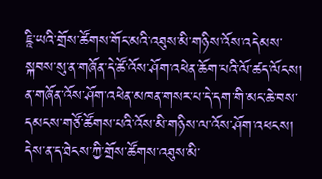ཇཱི་ཡའི་གྲོས་ཚོགས་གོང་མའི་འཐུས་མི་གཉིས་འོས་འདེམས་སྐབས་སུ་ན་གཞོན་དེ་ཚོ་འོས་ཤོག་འཕེན་ཆོག་པའི་ལོ་ཚད་ལོངས། ན་གཞོན་འོས་ཤོག་འཕེན་མཁན་གསར་པ་དེ་དག་གི་མང་ཆེ་བས་དམངས་གཙོ་ཚོགས་པའི་འོས་མི་གཉིས་ལ་འོས་ཤོག་འཕངས། དེས་ན་ད་ཐེངས་ཀྱི་གྲོས་ཚོགས་འཐུས་མི་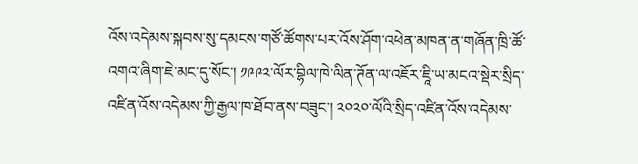འོས་འདེམས་སྐབས་སུ་དམངས་གཙོ་ཚོགས་པར་འོས་ཤོག་འཕེན་མཁན་ན་གཞོན་ཁྲི་ཚོ་འགའ་ཞིག་ཇེ་མང་དུ་སོང་། ༡༩༩༢་ལོར་བྷིལ་ཁེ་ལིན་ཊོན་ལ་འཇོར་ཇཱི་ཡ་མངའ་སྡེར་སྲིད་འཛིན་འོས་འདེམས་ཀྱི་རྒྱལ་ཁ་ཐོབ་ནས་བཟུང་། ༢༠༢༠་ལོའི་སྲིད་འཛིན་འོས་འདེམས་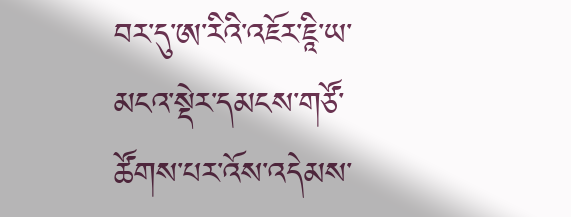བར་དུ་ཨ་རིའི་འཇོར་ཇཱི་ཡ་མངའ་སྡེར་དམངས་གཙོ་ཚོགས་པར་འོས་འདེམས་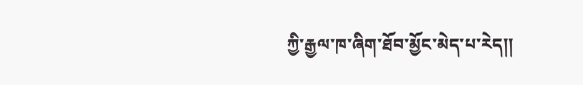ཀྱི་རྒྱལ་ཁ་ཞིག་ཐོབ་མྱོང་མེད་པ་རེད།།